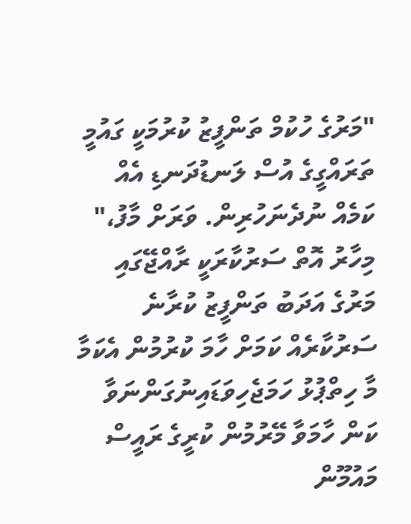"މަރުގެ ހުކުމް ތަންފީޒު ކުރުމަކީ ގައުމީ ތަރައްގީގެ އުސް ލަނޑުދަނޑި އެއް ކަމެއް ނުދެނަހުރިން. ވަރަށް މާފު،"
މިހާރު އޮތް ސަރުކާރަކީ ރާއްޖޭގައި މަރުގެ އަދަބު ތަންފީޒު ކުރާނެ ސަރުކާރެއް ކަމަށް ހާމަ ކުރުމުން އެކަމާ މާ ހިތްޕުޅު ހަމަޖެހިވަޑައިނުގަންނަވާ ކަން ހާމަވާ މޭރުމުން ކުރީގެ ރައީސް މައުމޫން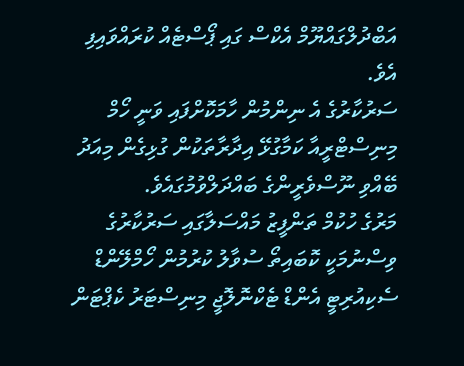އަބްދުލްގައްޔޫމް އެކްސް ގައި ޕޯސްޓެއް ކުރައްވައިފި އެވެ.
ސަރުކާރުގެ އެ ނިންމުން ހާމަކޮށްފައި ވަނީ ހޯމް މިނިސްޓްރީއާ ކަމާގުޅޭ އިދާރާތަކުން ގުޅިގެން މިއަދު ބޭއްވި ނޫސްވެރީންގެ ބައްދަލްވުމުގައެވެ.
މަރުގެ ހުކުމް ތަންފީޒު މައްސަލާގައި ސަރުކާރުގެ ވިސްނުމަކީ ކޮބައިތޯ ސުވާލު ކުރުމުން ހޯމްލޭންޑް ސެކިއުރިޓީ އެންޑް ޓެކްނޮލޮޖީ މިނިސްޓަރު ކެޕްޓަން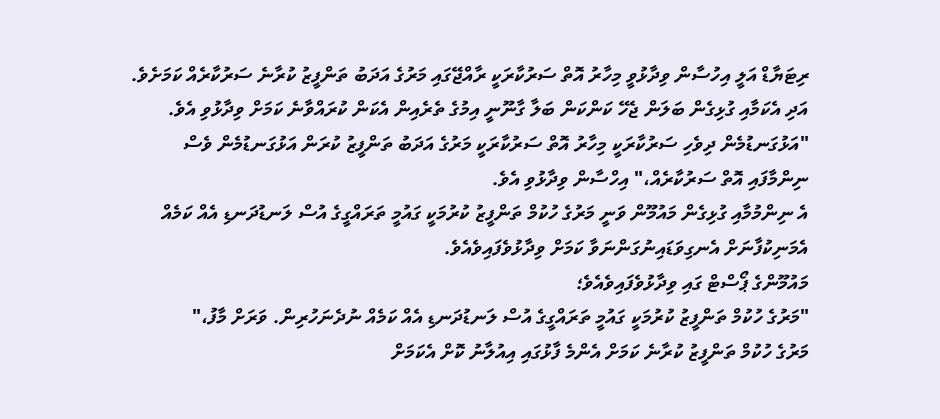ރިޓަޔާޑް އަލީ އިހުސާން ވިދާޅުވީ މިހާރު އޮތް ސަރުކާރަކީ ރާއްޖޭގައި މަރުގެ އަދަބު ތަންފީޒު ކުރާނެ ސަރުކާރެއް ކަމަށެވެ. އަދި އެކަމާއި ގުޅިގެން ބަލަން ޖެހޭ ކަންކަން ބަލާ ގާނޫނީ އިމުގެ ތެރެއިން އެކަން ކުރައްވާނެ ކަމަށް ވިދާޅުވި އެވެ.
"އަޅުގަނޑުމެން ދިވެހި ސަރުކާރަކީ މިހާރު އޮތް ސަރުކާރަކީ މަރުގެ އަދަބު ތަންފީޒު ކުރަން އަޅުގަނޑުމެން ވެސް ނިންމާފައި އޮތް ސަރުކާރެއް،" އިހްސާން ވިދާޅުވި އެވެ.
އެ ނިންމުމާއި ގުޅިގެން މައުމޫން ވަނީ މަރުގެ ހުކުމް ތަންފީޒު ކުރުމަކީ ގައުމީ ތަރައްގީގެ އުސް ލަނޑުދަނޑި އެއް ކަމެއް އެމަނިކުފާނަށް އެނގިވަޑައިނުގަންނަވާ ކަމަށް ވިދާޅުވެފައިވެއެވެ.
މައުމޫންގެ ޕޯސްޓް ގައި ވިދާޅުވެފައިވެއެވެ؛
"މަރުގެ ހުކުމް ތަންފީޒު ކުރުމަކީ ގައުމީ ތަރައްގީގެ އުސް ލަނޑުދަނޑި އެއް ކަމެއް ނުދެނަހުރިން. ވަރަށް މާފު،"
މަރުގެ ހުކުމް ތަންފީޒު ކުރާނެ ކަމަށް އެންމެ ފާޅުގައި އިއުލާނު ކޮށް އެކަމަށް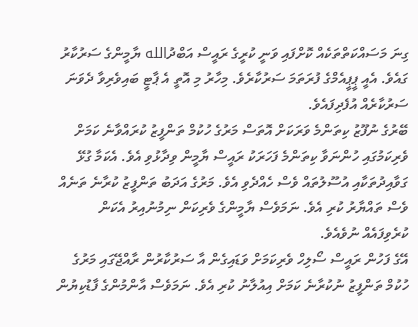ގިނަ މަސައްކަތްތަކެއް ކޮށްފައި ވަނީ ކުރީގެ ރައީސް އަބްދުالله ޔާމީންގެ ސަރުކާރު ގައެވެ. އެއީ ޕީޕީއެމްގެ ފުރަތަމަ ސަރުކާރެވެ. މިހާރު މި އޮތީ އެ ޕާޓީ ބައިވެރިވާ ދެވަނަ ސަރުކާރެއް އުފެދިފައެވެ.
ބޭރުގެ ނުފޫޒު ކިތަންމެ ވަރަކަށް އޮތަސް މަރުގެ ހުކުމް ތަންފީޒު ކުރައްވާނެ ކަމަށް ވެރިކަމުގައި ހުންނަވާ ކިތަންމެ ފަހަރަކު ރައީސް ޔާމީން ވިދާޅުވި އެވެ. އެކަމާ ގުޅޭ ގަވާއިދުތަކާއި އުސޫލުތައް ވެސް ހެއްދެވި އެވެ. މަރުގެ އަދަބު ތަންފީޒު ކުރާނެ ތަނެއް ވެސް ތައްޔާރު ކުރި އެވެ. ނަމަވެސް ޔާމީންގެ ވެރިކަން ނިމުނުއިރު އެކަން ކުރެވިފައެއް ނުވެއެވެ.
އޭގެ ފަހުން ރައީސް ސޯލިހް ވެރިކަމަށް ވަޑައިގެން އާ ސަރުކާރުން ރާއްޖޭގައި މަރުގެ ހުކުމް ތަންފީޒު ނުކުރާނެ ކަމަށް އިއުލާނު ކުރި އެވެ. ނަމަވެސް އާންމުންގެ ފާޑުކިޔުން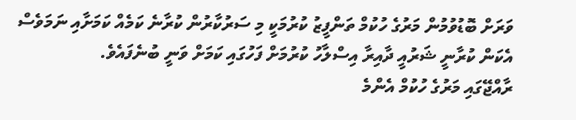ވަރަށް ބޮޑުވުމުން މަރުގެ ހުކުމް ތަންފީޒު ކުރުމަކީ މި ސަރުކާރުން ކުރާނެ ކަމެއް ކަމަށާއި ނަމަވެސް އެކަން ކުރާނީ ޝަރުއީ ދާއިރާ އިސްލާހު ކުރުމަށް ފަހުގައި ކަމަށް ވަނީ ބުނެފައެވެ.
ރާއްޖޭގައި މަރުގެ ހުކުމް އެންމެ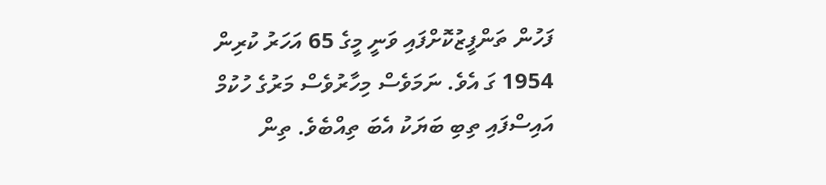ފަހުން ތަންފީޒުކޮށްފައި ވަނީ މީގެ 65 އަހަރު ކުރިން 1954 ގަ އެވެ. ނަމަވެސް މިހާރުވެސް މަރުގެ ހުކުމް އައިސްފައި ތިބި ބަޔަކު އެބަ ތިއްބެވެ. ތިން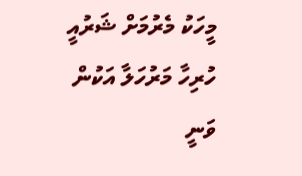މީހަކު މެރުމަށް ޝަރުއީ ހުރިހާ މަރުހަލާ އަކުން ވަނީ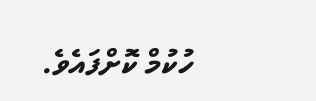ހުކުމް ކޮށްފައެވެ.